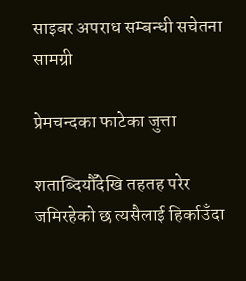साइबर अपराध सम्बन्धी सचेतना सामग्री

प्रेमचन्दका फाटेका जुत्ता

शताब्दियौँदेखि तहतह परेर जमिरहेको छ त्यसैलाई हिर्काउँदा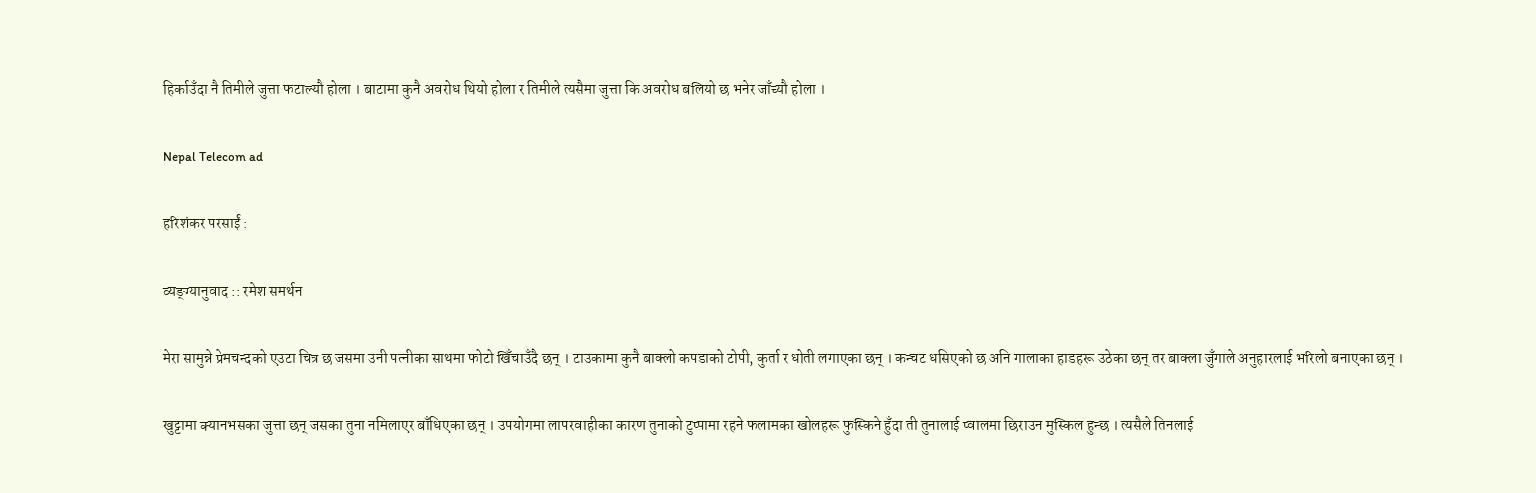हिर्काउँदा नै तिमीले जुत्ता फटाल्यौ होला । बाटामा कुनै अवरोध थियो होला र तिमीले त्यसैमा जुत्ता कि अवरोध बलियो छ भनेर जाँच्यौ होला ।

Nepal Telecom ad

हरिशंकर परसाईं :

व्यङ्ग्यानुवाद :: रमेश समर्थन

मेरा सामुन्ने प्रेमचन्दको एउटा चित्र छ जसमा उनी पत्नीका साथमा फोटो खिँचाउँदै छन् । टाउकामा कुनै बाक्लो कपडाको टोपी, कुर्ता र धोती लगाएका छन् । कन्चट धसिएको छ अनि गालाका हाडहरू उठेका छन् तर बाक्ला जुँगाले अनुहारलाई भरिलो बनाएका छन् ।

खुट्टामा क्यानभसका जुत्ता छन् जसका तुना नमिलाएर बाँधिएका छन् । उपयोगमा लापरवाहीका कारण तुनाको टुप्पामा रहने फलामका खोलहरू फुस्किने हुँदा ती तुनालाई प्वालमा छिराउन मुस्किल हुन्छ । त्यसैले तिनलाई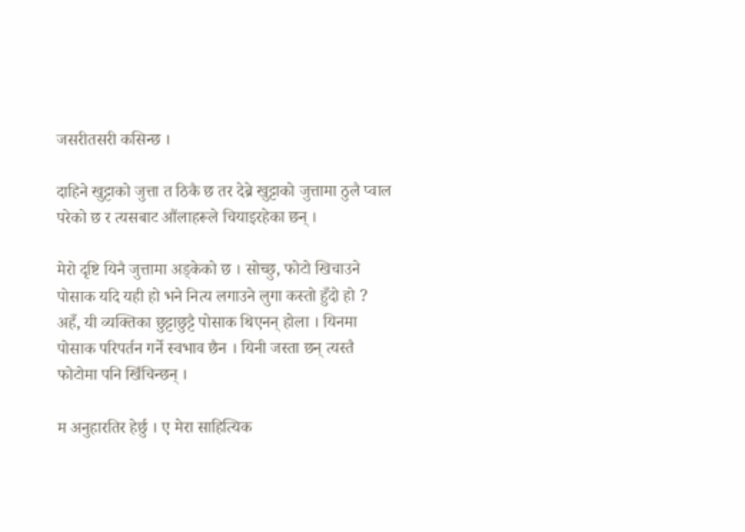जसरीतसरी कसिन्छ ।

दाहिने खुट्टाको जुत्ता त ठिकै छ तर देब्रे खुट्टाको जुत्तामा ठुलै प्वाल परेको छ र त्यसबाट औंलाहरूले चियाइरहेका छन् ।

मेरो दृष्टि यिनै जुत्तामा अड्केको छ । सोच्छु, फोटो खिचाउने पोसाक यदि यही हो भने नित्य लगाउने लुगा कस्तो हुँदो हो ? अहँ, यी व्यक्तिका छुट्टाछुट्टै पोसाक थिएनन् होला । यिनमा पोसाक परिपर्तन गर्ने स्वभाव छैन । यिनी जस्ता छन् त्यस्तै फोटोमा पनि खिँचिन्छन् ।

म अनुहारतिर हेर्छु । ए मेरा साहित्यिक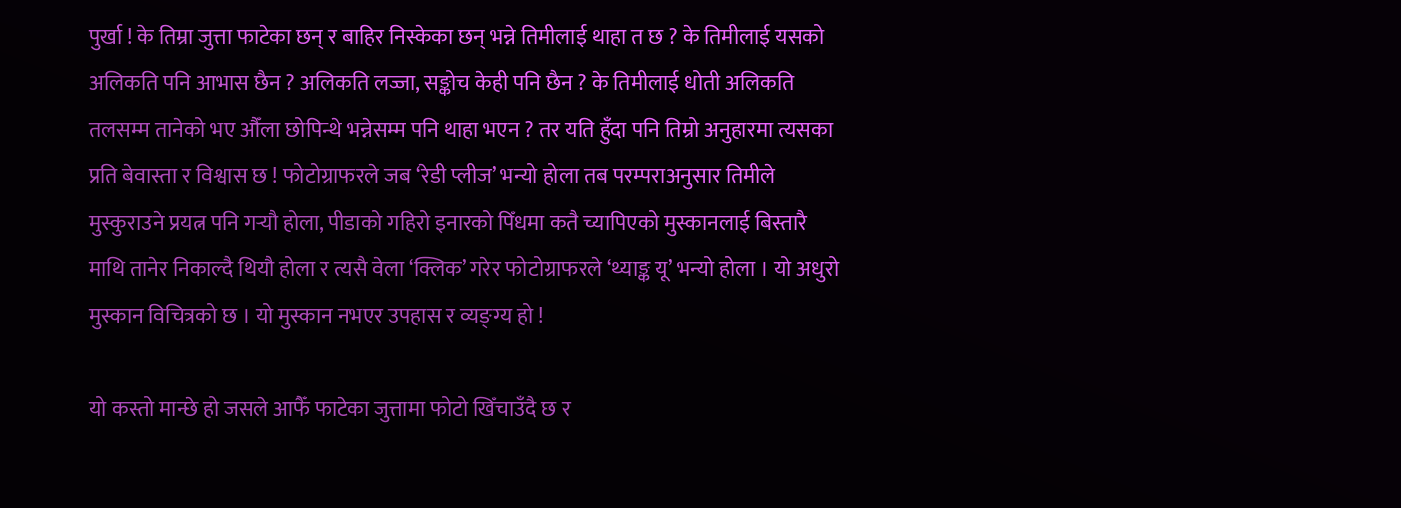पुर्खा ! के तिम्रा जुत्ता फाटेका छन् र बाहिर निस्केका छन् भन्ने तिमीलाई थाहा त छ ? के तिमीलाई यसको अलिकति पनि आभास छैन ? अलिकति लज्जा, सङ्कोच केही पनि छैन ? के तिमीलाई धोती अलिकति तलसम्म तानेको भए औँला छोपिन्थे भन्नेसम्म पनि थाहा भएन ? तर यति हुँदा पनि तिम्रो अनुहारमा त्यसका प्रति बेवास्ता र विश्वास छ ! फोटोग्राफरले जब ‘रेडी प्लीज’ भन्यो होला तब परम्पराअनुसार तिमीले मुस्कुराउने प्रयत्न पनि गर्‍यौ होला, पीडाको गहिरो इनारको पिँधमा कतै च्यापिएको मुस्कानलाई बिस्तारै माथि तानेर निकाल्दै थियौ होला र त्यसै वेला ‘क्लिक’ गरेर फोटोग्राफरले ‘थ्याङ्क यू’ भन्यो होला । यो अधुरो मुस्कान विचित्रको छ । यो मुस्कान नभएर उपहास र व्यङ्ग्य हो !

यो कस्तो मान्छे हो जसले आफैँ फाटेका जुत्तामा फोटो खिँचाउँदै छ र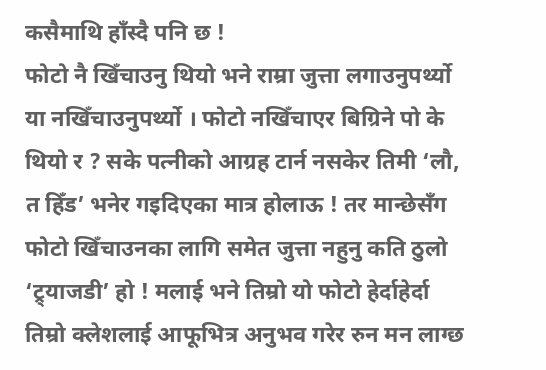कसैमाथि हाँस्दै पनि छ !
फोटो नै खिँचाउनु थियो भने राम्रा जुत्ता लगाउनुपर्थ्यो या नखिँचाउनुपर्थ्यो । फोटो नखिँचाएर बिग्रिने पो के थियो र ? सके पत्नीको आग्रह टार्न नसकेर तिमी ‘लौ, त हिँड’ भनेर गइदिएका मात्र होलाऊ ! तर मान्छेसँग फोटो खिँचाउनका लागि समेत जुत्ता नहुनु कति ठुलो ‘ट्र्याजडी’ हो ! मलाई भने तिम्रो यो फोटो हेर्दाहेर्दा तिम्रो क्लेशलाई आफूभित्र अनुभव गरेर रुन मन लाग्छ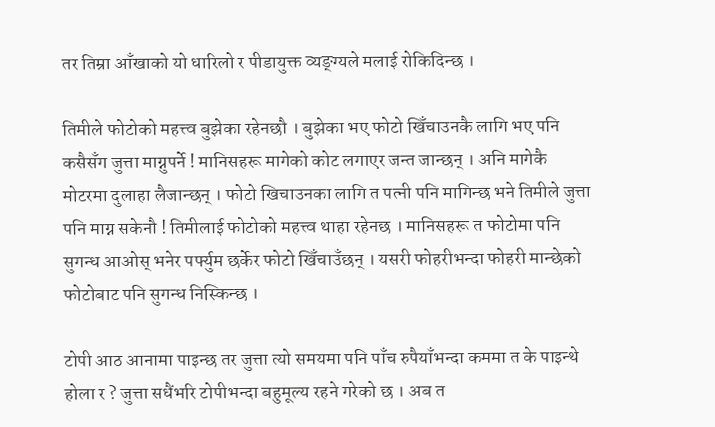तर तिम्रा आँखाको यो धारिलो र पीडायुक्त व्यङ्ग्यले मलाई रोकिदिन्छ ।

तिमीले फोटोको महत्त्व बुझेका रहेनछौ । बुझेका भए फोटो खिँचाउनकै लागि भए पनि कसैसँग जुत्ता माग्नुपर्ने ! मानिसहरू मागेको कोट लगाएर जन्त जान्छन् । अनि मागेकै मोटरमा दुलाहा लैजान्छन् । फोटो खिचाउनका लागि त पत्नी पनि मागिन्छ भने तिमीले जुत्ता पनि माग्न सकेनौ ! तिमीलाई फोटोको महत्त्व थाहा रहेनछ । मानिसहरू त फोटोमा पनि सुगन्ध आओस् भनेर पर्फ्युम छर्केर फोटो खिँचाउँछन् । यसरी फोहरीभन्दा फोहरी मान्छेको फोटोबाट पनि सुगन्ध निस्किन्छ ।

टोपी आठ आनामा पाइन्छ तर जुत्ता त्यो समयमा पनि पाँच रुपैयाँभन्दा कममा त के पाइन्थे होला र ? जुत्ता सधैंभरि टोपीभन्दा बहुमूल्य रहने गरेको छ । अब त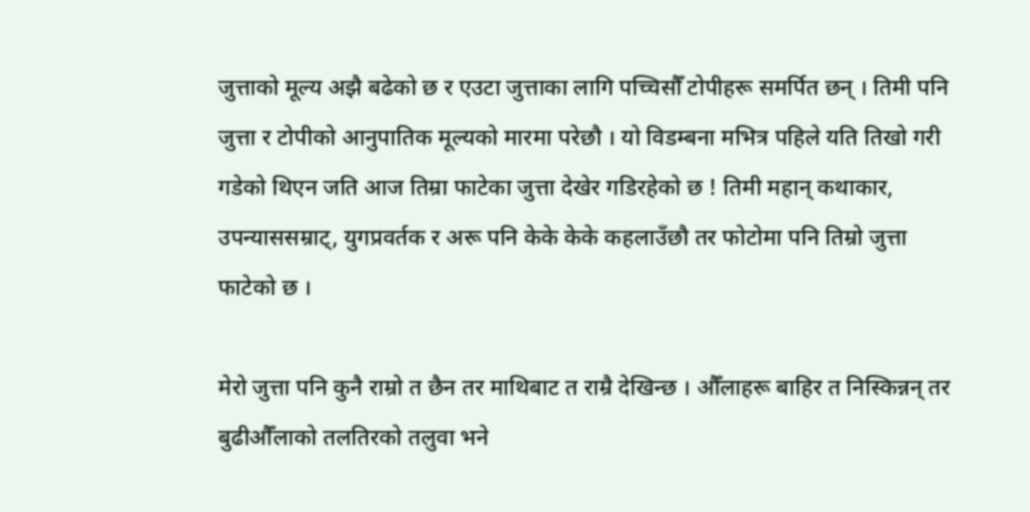जुत्ताको मूल्य अझै बढेको छ र एउटा जुत्ताका लागि पच्चिसौँ टोपीहरू समर्पित छन् । तिमी पनि जुत्ता र टोपीको आनुपातिक मूल्यको मारमा परेछौ । यो विडम्बना मभित्र पहिले यति तिखो गरी गडेको थिएन जति आज तिम्रा फाटेका जुत्ता देखेर गडिरहेको छ ! तिमी महान् कथाकार, उपन्याससम्राट्, युगप्रवर्तक र अरू पनि केके केके कहलाउँछौ तर फोटोमा पनि तिम्रो जुत्ता फाटेको छ ।

मेरो जुत्ता पनि कुनै राम्रो त छैन तर माथिबाट त राम्रै देखिन्छ । औँलाहरू बाहिर त निस्किन्नन् तर बुढीऔँलाको तलतिरको तलुवा भने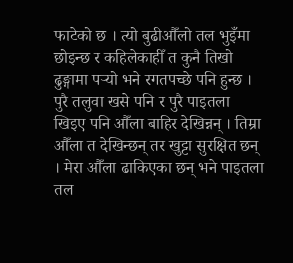फाटेको छ । त्यो बुढीऔँलो तल भुइँमा छोइन्छ र कहिलेकाहीँ त कुनै तिखो ढुङ्गामा पर्‍यो भने रगतपच्छे पनि हुन्छ । पुरै तलुवा खसे पनि र पुरै पाइतला खिइए पनि औँला बाहिर देखिन्नन् । तिम्रा औँला त देखिन्छन् तर खुट्टा सुरक्षित छन् । मेरा औँला ढाकिएका छन् भने पाइतला तल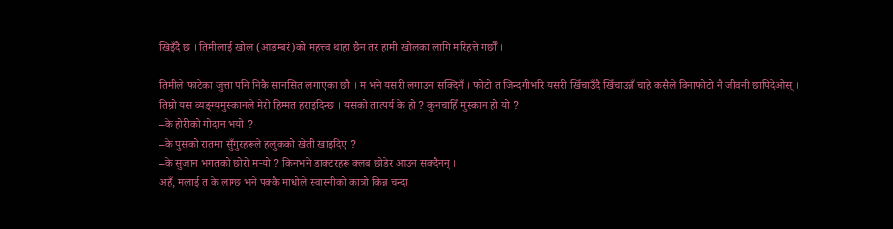खिइँदै छ । तिमीलाई खोल (आडम्बरं)को महत्त्व थाहा छैन तर हामी खोलका लागि मरिहत्ते गर्छौँ ।

तिमीले फाटेका जुत्ता पनि निकै सानसित लगाएका छौ । म भने यसरी लगाउन सक्दिनँ । फोटो त जिन्दगीभरि यसरी खिँचाउँदै खिँचाउन्नँ चाहे कसैले विनाफोटो नै जीवनी छापिदेओस् ।
तिम्रो यस व्यङ्ग्यमुस्कानले मेरो हिम्मत हराइदिन्छ । यसको तात्पर्य के हो ? कुनचाहिँ मुस्कान हो यो ?
–के होरीको गोदान भयो ?
–के पुसको रातमा सुँगुरहरूले हलुकको खेती खाइदिए ?
–के सुजान भगतको छोरो मर्‍यो ? किनभने डाक्टरहरू क्लब छोडेर आउन सक्दैनन् ।
अहँ, मलाई त के लाग्छ भने पक्कै माधोले स्वास्नीको कात्रो किन्न चन्दा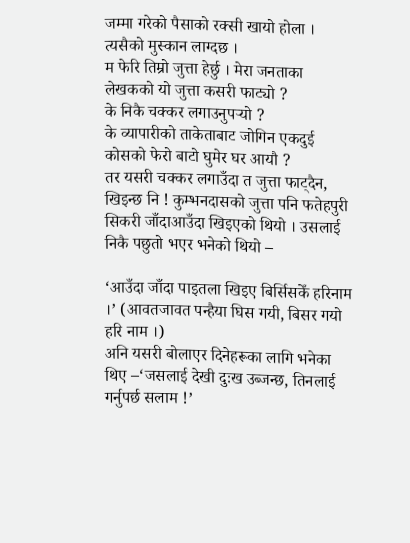जम्मा गरेको पैसाको रक्सी खायो होला । त्यसैको मुस्कान लाग्दछ ।
म फेरि तिम्रो जुत्ता हेर्छु । मेरा जनताका लेखकको यो जुत्ता कसरी फाट्यो ?
के निकै चक्कर लगाउनुपर्‍यो ?
के व्यापारीको ताकेताबाट जोगिन एकदुई कोसको फेरो बाटो घुमेर घर आयौ ?
तर यसरी चक्कर लगाउँदा त जुत्ता फाट्दैन, खिइन्छ नि ! कुम्भनदासको जुत्ता पनि फतेहपुरी सिकरी जाँदाआउँदा खिइएको थियो । उसलाई निकै पछुतो भएर भनेको थियो –

‘आउँदा जाँदा पाइतला खिइए बिर्सिसकेँ हरिनाम ।’ (आवतजावत पन्हैया घिस गयी, बिसर गयो हरि नाम ।)
अनि यसरी बोलाएर दिनेहरूका लागि भनेका थिए –‘जसलाई देखी दुःख उब्जन्छ, तिनलाई गर्नुपर्छ सलाम !’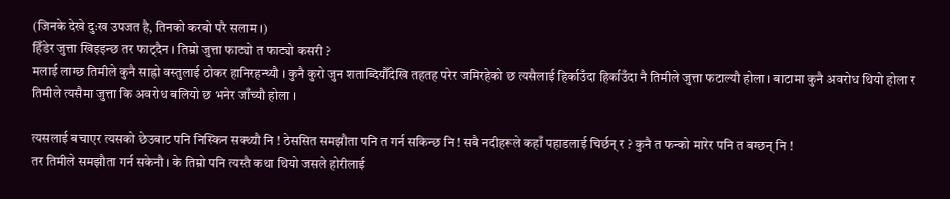(जिनके देखे दुःख उपजत है, तिनको करबो परै सलाम ।)
हिँडेर जुत्ता खिइइन्छ तर फाट्दैन । तिम्रो जुत्ता फाट्यो त फाट्यो कसरी ?
मलाई लाग्छ तिमीले कुनै साह्रो वस्तुलाई ठोकर हानिरहन्थ्यौ । कुनै कुरो जुन शताब्दियौँदेखि तहतह परेर जमिरहेको छ त्यसैलाई हिर्काउँदा हिर्काउँदा नै तिमीले जुत्ता फटाल्यौ होला । बाटामा कुनै अवरोध थियो होला र तिमीले त्यसैमा जुत्ता कि अवरोध बलियो छ भनेर जाँच्यौ होला ।

त्यसलाई बचाएर त्यसको छेउबाट पनि निस्किन सक्थ्यौ नि ! ठेससित समझौता पनि त गर्न सकिन्छ नि ! सबै नदीहरूले कहाँ पहाडलाई चिर्छन् र ? कुनै त फन्को मारेर पनि त बग्छन् नि !
तर तिमीले समझौता गर्न सकेनौ । के तिम्रो पनि त्यस्तै कथा थियो जसले होरीलाई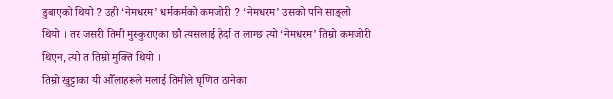डुबाएको थियो ? उही ‘नेमधरम’ धर्मकर्मको कमजोरी ? ‘नेमधरम’ उसको पनि साङ्लो थियो । तर जसरी तिमी मुस्कुराएका छौ त्यसलाई हेर्दा त लाग्छ त्यो ‘नेमधरम’ तिम्रो कमजोरी थिएन, त्यो त तिम्रो मुक्ति थियो ।
तिम्रो खुट्टाका यी औँलाहरूले मलाई तिमीले घृणित ठानेका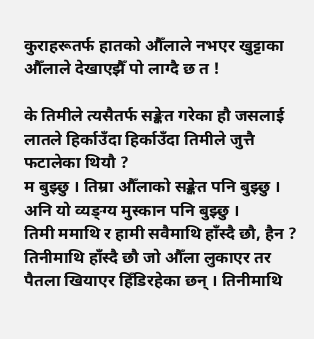कुराहरूतर्फ हातको औँलाले नभएर खुट्टाका औँलाले देखाएझैँ पो लाग्दै छ त !

के तिमीले त्यसैतर्फ सङ्केत गरेका हौ जसलाई लातले हिर्काउँदा हिर्काउँदा तिमीले जुत्तै फटालेका थियौ ?
म बुझ्छु । तिम्रा औँलाको सङ्केत पनि बुझ्छु । अनि यो व्यङ्ग्य मुस्कान पनि बुझ्छु ।
तिमी ममाथि र हामी सवैमाथि हाँस्दै छौ, हैन ? तिनीमाथि हाँस्दै छौ जो औँला लुकाएर तर पैतला खियाएर हिँडिरहेका छन् । तिनीमाथि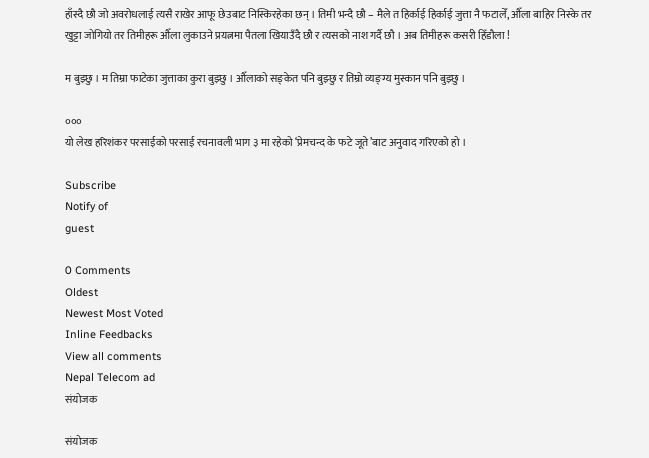हाँस्दै छौ जो अवरोधलाई त्यसै राखेर आफू छेउबाट निस्किरहेका छन् । तिमी भन्दै छौ – मैले त हिर्काई हिर्काई जुत्ता नै फटालेँ, औँला बाहिर निस्के तर खुट्टा जोगियो तर तिमीहरू औँला लुकाउने प्रयत्नमा पैतला खियाउँदै छौ र त्यसको नाश गर्दै छौ । अब तिमीहरू कसरी हिँडौला !

म बुझ्छु । म तिम्रा फाटेका जुत्ताका कुरा बुझ्छु । औँलाको सङ्‌केत पनि बुझ्छु र तिम्रो व्यङ्ग्य मुस्कान पनि बुझ्छु ।

०००
यो लेख हरिशंकर परसाईको परसाई रचनावली भाग ३ मा रहेको ‘प्रेमचन्द के फटे जूते’बाट अनुवाद गरिएको हो ।

Subscribe
Notify of
guest

0 Comments
Oldest
Newest Most Voted
Inline Feedbacks
View all comments
Nepal Telecom ad
संयोजक

संयोजक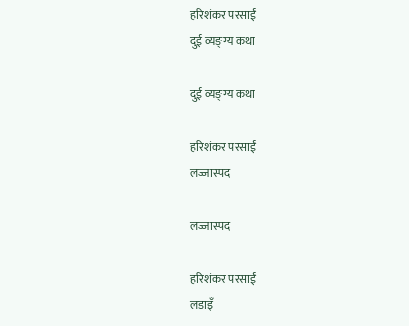हरिशंकर परसाईं
दुई व्यङ्ग्य कथा

दुई व्यङ्ग्य कथा

हरिशंकर परसाईं
लज्जास्पद

लज्जास्पद

हरिशंकर परसाईं
लडाइँ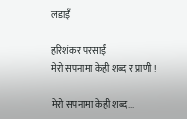लडाइँ

हरिशंकर परसाईं
मेरो सपनामा केही शब्द र प्राणी !

मेरो सपनामा केही शब्द...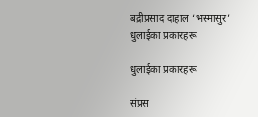बद्रीप्रसाद दाहाल ‘भस्मासुर’
धुलाईका प्रकारहरू

धुलाईका प्रकारहरू

संप्रस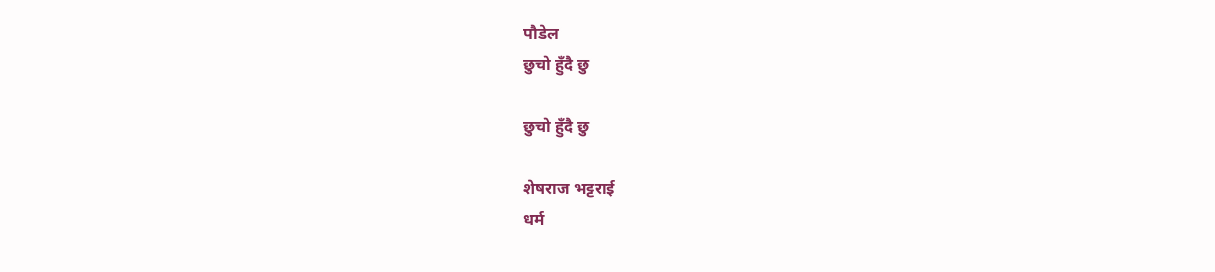पौडेल
छुचो हुँदै छु

छुचो हुँदै छु

शेषराज भट्टराई
धर्म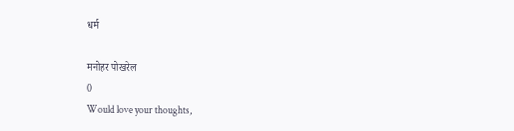धर्म

मनोहर पोखरेल
0
Would love your thoughts,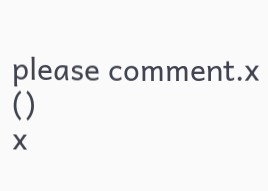please comment.x
()
x